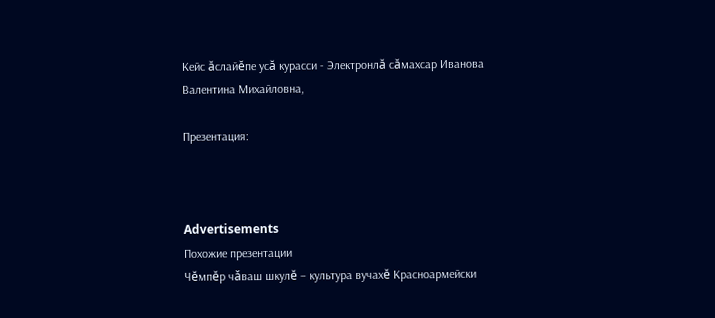Кейс ăслайĕпе усă курасси - Электронлă сăмахсар Иванова Валентина Михайловна,

Презентация:



Advertisements
Похожие презентации
Чĕмпĕр чǎваш шкулĕ – культура вучахĕ Красноармейски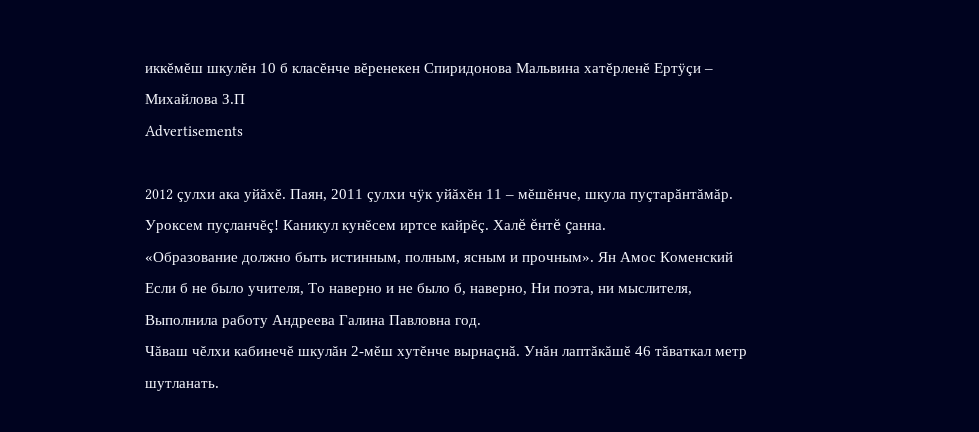иккĕмĕш шкулĕн 10 б класĕнче вĕренекен Спиридонова Мальвина хатĕрленĕ Ертÿçи – Михайлова З.П
Advertisements

2012 çулхи ака уйăхĕ. Паян, 2011 çулхи чÿк уйăхĕн 11 – мĕшĕнче, шкула пуçтарăнтăмăр. Уроксем пуçланчĕç! Каникул кунĕсем иртсе кайрĕç. Халĕ ĕнтĕ çанна.
«Образование должно быть истинным, полным, ясным и прочным». Ян Амос Коменский Если б не было учителя, То наверно и не было б, наверно, Ни поэта, ни мыслителя,
Выполнила работу Андреева Галина Павловна год.
Чăваш чĕлхи кабинечĕ шкулăн 2-мĕш хутĕнче вырнаçнă. Унăн лаптăкăшĕ 46 тăваткал метр шутланать.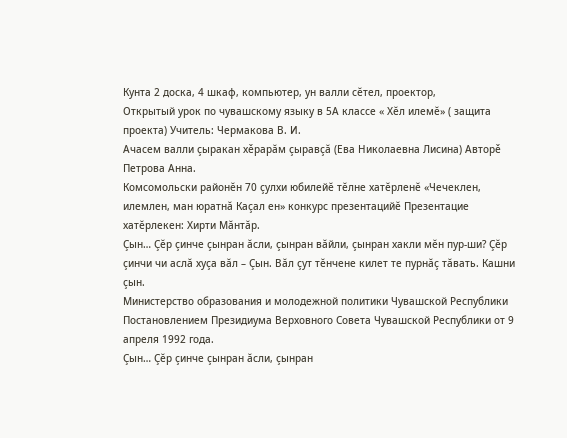Кунта 2 доска, 4 шкаф, компьютер, ун валли сĕтел, проектор,
Открытый урок по чувашскому языку в 5А классе « Хĕл илемĕ» ( защита проекта) Учитель: Чермакова В. И.
Ачасем валли çыракан хěрарăм çыравçă (Ева Николаевна Лисина) Авторě Петрова Анна.
Комсомольски районĕн 70 çулхи юбилейĕ тĕлне хатĕрленĕ «Чечеклен, илемлен, ман юратнă Каçал ен» конкурс презентацийĕ Презентацие хатĕрлекен: Хирти Мăнтăр.
Çын… Çĕр çинче çынран ăсли, çынран вăйли, çынран хакли мĕн пур-ши? Çĕр çинчи чи аслă хуçа вăл – Çын. Вăл çут тĕнчене килет те пурнăç тăвать. Кашни çын.
Министерство образования и молодежной политики Чувашской Республики Постановлением Президиума Верховного Совета Чувашской Республики от 9 апреля 1992 года.
Çын… Çĕр çинче çынран ăсли, çынран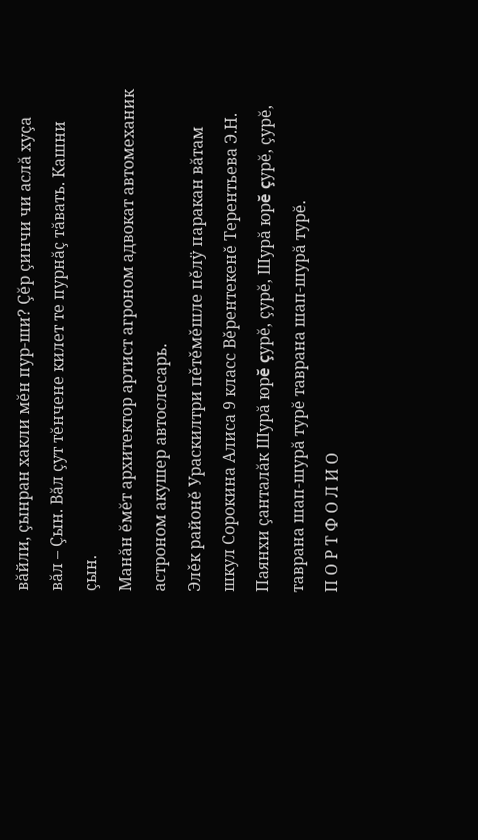вăйли, çынран хакли мĕн пур-ши? Çĕр çинчи чи аслă хуçа вăл – Çын. Вăл çут тĕнчене килет те пурнăç тăвать. Кашни çын.
Манăн ĕмĕт архитектор артист агроном адвокат автомеханик астроном акушер автослесарь.
Элěк районě Ураскилтри пěтěмěшле пěлÿ паракан вăтам шкул Сорокина Алиса 9 класс Вěрентекенě Терентьева Э.Н.
Паянхи çанталăк Шурă юрĕ çурĕ, çурĕ, Шурă юрĕ çурĕ, çурĕ, таврана шап-шурă турĕ таврана шап-шурă турĕ.
П О Р Т Ф О Л И О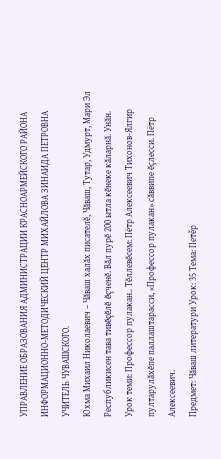УПРАВЛЕНИЕ ОБРАЗОВАНИЯ АДМИНИСТРАЦИИ КРАСНОАРМЕЙСКОГО РАЙОНА ИНФОРМАЦИОННО-МЕТОДИЧЕСКИЙ ЦЕНТР МИХАЙЛОВА ЗИНАИДА ПЕТРОВНА УЧИТЕЛЬ ЧУВАШСКОГО.
Юхма Михаил Николаевич – Чăваш халăх писателĕ, Чăваш, Тутар, Удмурт, Мари Эл Республикисен тава тивĕçĕлĕ ĕçченĕ. Вăл пурĕ 200 ытла кĕнеке кăларнă. Унăн.
Урок теми: Профессор пулакан.. Тĕллевĕсем: Пётр Алексеевич Тихонов-Ялгир пултарулăхĕпе паллаштарасси, «Профессор пулакан» сăввипе ĕçлесси. Пётр Алексеевич.
Предмет: Чăваш литератури Урок: 35 Тема: Петěр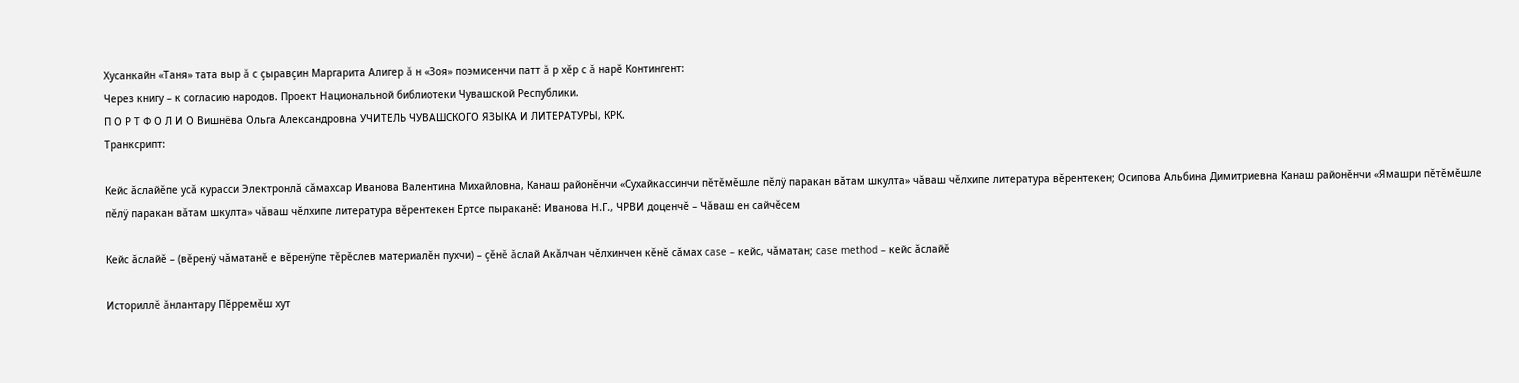Хусанкайн «Таня» тата выр ă с çыравçин Маргарита Алигер ă н «Зоя» поэмисенчи патт ă р хĕр с ă нарĕ Контингент:
Через книгу – к согласию народов. Проект Национальной библиотеки Чувашской Республики.
П О Р Т Ф О Л И О Вишнёва Ольга Александровна УЧИТЕЛЬ ЧУВАШСКОГО ЯЗЫКА И ЛИТЕРАТУРЫ, КРК.
Транксрипт:

Кейс ăслайĕпе усă курасси Электронлă сăмахсар Иванова Валентина Михайловна, Канаш районĕнчи «Сухайкассинчи пĕтĕмĕшле пĕлÿ паракан вăтам шкулта» чăваш чĕлхипе литература вĕрентекен; Осипова Альбина Димитриевна Канаш районĕнчи «Ямашри пĕтĕмĕшле пĕлÿ паракан вăтам шкулта» чăваш чĕлхипе литература вĕрентекен Ертсе пыраканĕ: Иванова Н.Г., ЧРВИ доценчĕ – Чăваш ен сайчĕсем

Кейс ăслайĕ – (вĕренÿ чăматанĕ е вĕренÿпе тĕрĕслев материалĕн пухчи) – çĕнĕ ăслай Акăлчан чĕлхинчен кĕнĕ сăмах case – кейс, чăматан; case method – кейс ăслайĕ

Историллĕ ăнлантару Пĕрремĕш хут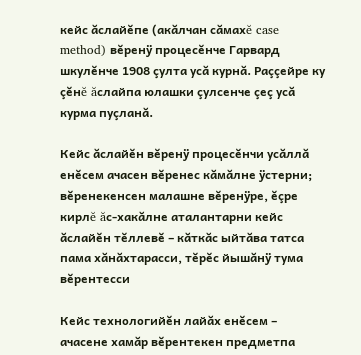кейс ăслайĕпе (акăлчан сăмахĕ case method) вĕренÿ процесĕнче Гарвард шкулĕнче 1908 çулта усă курнă. Раççейре ку çĕнĕ ăслайпа юлашки çулсенче çеç усă курма пуçланă.

Кейс ăслайĕн вĕренÿ процесĕнчи усăллă енĕсем ачасен вĕренес кăмăлне ÿстерни; вĕренекенсен малашне вĕренÿре, ĕçре кирлĕ ăс-хакăлне аталантарни кейс ăслайĕн тĕллевĕ – кăткăс ыйтăва татса пама хăнăхтарасси, тĕрĕс йышăнÿ тума вĕрентесси

Кейс технологийĕн лайăх енĕсем – ачасене хамăр вĕрентекен предметпа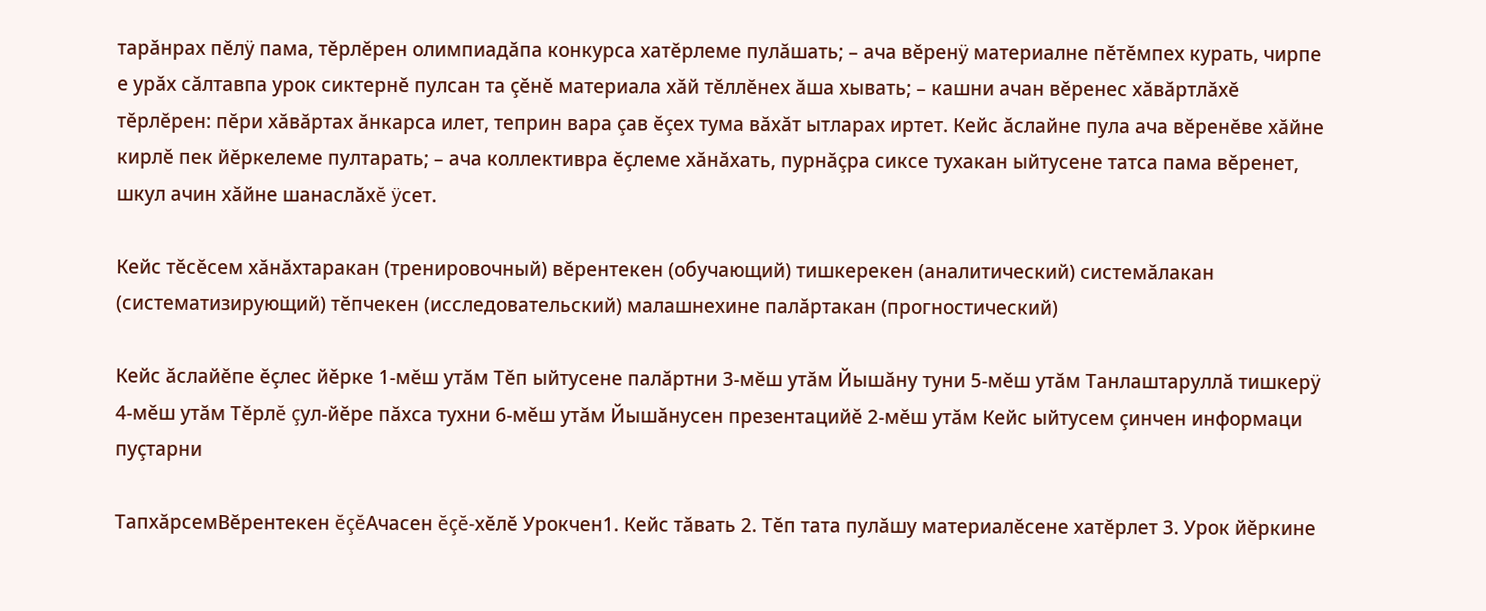тарăнрах пĕлÿ пама, тĕрлĕрен олимпиадăпа конкурса хатĕрлеме пулăшать; – ача вĕренÿ материалне пĕтĕмпех курать, чирпе е урăх сăлтавпа урок сиктернĕ пулсан та çĕнĕ материала хăй тĕллĕнех ăша хывать; – кашни ачан вĕренес хăвăртлăхĕ тĕрлĕрен: пĕри хăвăртах ăнкарса илет, теприн вара çав ĕçех тума вăхăт ытларах иртет. Кейс ăслайне пула ача вĕренĕве хăйне кирлĕ пек йĕркелеме пултарать; – ача коллективра ĕçлеме хăнăхать, пурнăçра сиксе тухакан ыйтусене татса пама вĕренет, шкул ачин хăйне шанаслăхĕ ÿсет.

Кейс тĕсĕсем хăнăхтаракан (тренировочный) вĕрентекен (обучающий) тишкерекен (аналитический) системăлакан (систематизирующий) тĕпчекен (исследовательский) малашнехине палăртакан (прогностический)

Кейс ăслайĕпе ĕçлес йĕрке 1-мĕш утăм Тĕп ыйтусене палăртни 3-мĕш утăм Йышăну туни 5-мĕш утăм Танлаштаруллă тишкерÿ 4-мĕш утăм Тĕрлĕ çул-йĕре пăхса тухни 6-мĕш утăм Йышăнусен презентацийĕ 2-мĕш утăм Кейс ыйтусем çинчен информаци пуçтарни

ТапхăрсемВĕрентекен ĕçĕАчасен ĕçĕ-хĕлĕ Урокчен1. Кейс тăвать 2. Тĕп тата пулăшу материалĕсене хатĕрлет 3. Урок йĕркине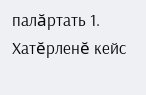палăртать 1. Хатĕрленĕ кейс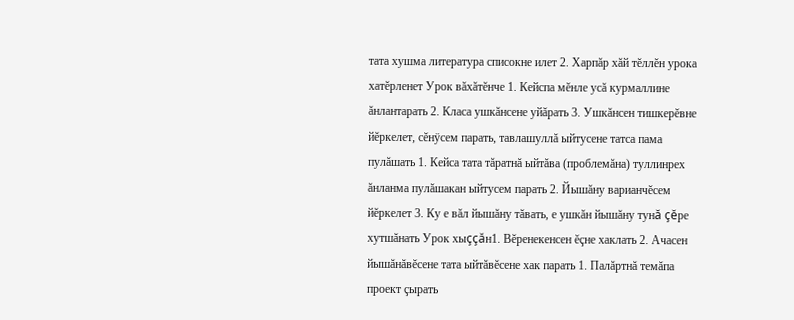тата хушма литература списокне илет 2. Харпăр хăй тĕллĕн урока хатĕрленет Урок вăхăтĕнче 1. Кейспа мĕнле усă курмаллине ăнлантарать 2. Класа ушкăнсене уйăрать 3. Ушкăнсен тишкерĕвне йĕркелет, сĕнÿсем парать, тавлашуллă ыйтусене татса пама пулăшать 1. Кейса тата тăратнă ыйтăва (проблемăна) туллинрех ăнланма пулăшакан ыйтусем парать 2. Йышăну варианчĕсем йĕркелет 3. Ку е вăл йышăну тăвать, е ушкăн йышăну тунă çĕре хутшăнать Урок хыççăн1. Вĕренекенсен ĕçне хаклать 2. Ачасен йышăнăвĕсене тата ыйтăвĕсене хак парать 1. Палăртнă темăпа проект çырать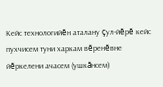Кейс технологийĕн аталану çул-йĕрĕ кейс пухчисем туни харкам вĕренĕвне йĕркелени ачасем (ушкăнсем)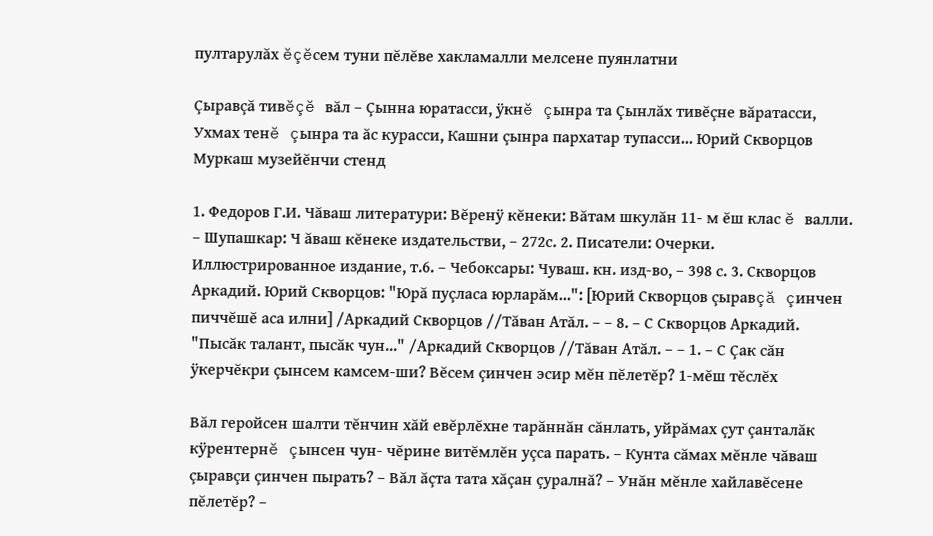пултарулăх ĕçĕсем туни пĕлĕве хакламалли мелсене пуянлатни

Çыравçă тивĕçĕ вăл – Çынна юратасси, ÿкнĕ çынра та Çынлăх тивĕçне вăратасси, Ухмах тенĕ çынра та ăс курасси, Кашни çынра пархатар тупасси... Юрий Скворцов Муркаш музейĕнчи стенд

1. Федоров Г.И. Чăваш литератури: Вĕренÿ кĕнеки: Вăтам шкулăн 11- м ĕш клас ĕ валли. – Шупашкар: Ч ăваш кĕнеке издательстви, – 272с. 2. Писатели: Очерки. Иллюстрированное издание, т.6. – Чебоксары: Чуваш. кн. изд-во, – 398 с. 3. Скворцов Аркадий. Юрий Скворцов: "Юрă пуçласа юрларăм...": [Юрий Скворцов çыравçă çинчен пиччĕшĕ аса илни] /Аркадий Скворцов //Тăван Атăл. – – 8. – С Скворцов Аркадий. "Пысăк талант, пысăк чун..." /Аркадий Скворцов //Тăван Атăл. – – 1. – С Çак сăн ÿкерчĕкри çынсем камсем-ши? Вĕсем çинчен эсир мĕн пĕлетĕр? 1-мĕш тĕслĕх

Вăл геройсен шалти тĕнчин хăй евĕрлĕхне тарăннăн сăнлать, уйрăмах çут çанталăк кÿрентернĕ çынсен чун- чĕрине витĕмлĕн уçса парать. – Кунта сăмах мĕнле чăваш çыравçи çинчен пырать? – Вăл ăçта тата хăçан çуралнă? – Унăн мĕнле хайлавĕсене пĕлетĕр? –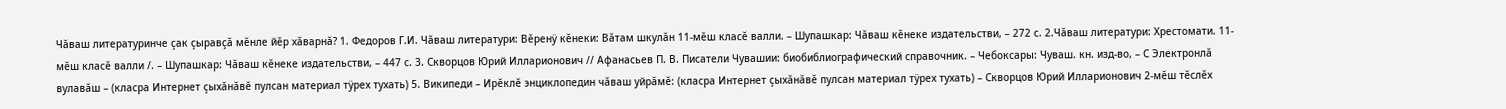Чăваш литературинче çак çыравçă мĕнле йĕр хăварнă? 1. Федоров Г.И. Чăваш литератури: Вĕренÿ кĕнеки: Вăтам шкулăн 11-мĕш класĕ валли. – Шупашкар: Чăваш кĕнеке издательстви, – 272 с. 2.Чăваш литератури: Хрестомати. 11-мĕш класĕ валли /. – Шупашкар: Чăваш кĕнеке издательстви, – 447 с. 3. Скворцов Юрий Илларионович // Афанасьев П. В. Писатели Чувашии: биобиблиографический справочник. – Чебоксары: Чуваш. кн. изд-во, – С Электронлă вулавăш – (класра Интернет çыхăнăвĕ пулсан материал тÿрех тухать) 5. Википеди – Ирĕклĕ энциклопедин чăваш уйрăмĕ: (класра Интернет çыхăнăвĕ пулсан материал тÿрех тухать) – Скворцов Юрий Илларионович 2-мĕш тĕслĕх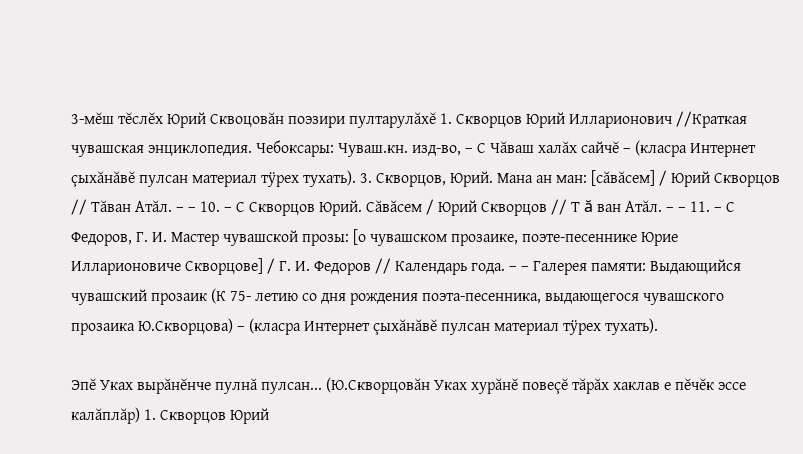3-мĕш тĕслĕх Юрий Сквоцовăн поэзири пултарулăхĕ 1. Скворцов Юрий Илларионович //Краткая чувашская энциклопедия. Чебоксары: Чуваш.кн. изд-во, – С Чăваш халăх сайчĕ – (класра Интернет çыхăнăвĕ пулсан материал тÿрех тухать). 3. Скворцов, Юрий. Мана ан ман: [сăвăсем] / Юрий Скворцов // Тăван Атăл. – – 10. – С Скворцов Юрий. Сăвăсем / Юрий Скворцов // Т ă ван Атăл. – – 11. – С Федоров, Г. И. Мастер чувашской прозы: [о чувашском прозаике, поэте-песеннике Юрие Илларионовиче Скворцове] / Г. И. Федоров // Календарь года. – – Галерея памяти: Выдающийся чувашский прозаик (К 75- летию со дня рождения поэта-песенника, выдающегося чувашского прозаика Ю.Скворцова) – (класра Интернет çыхăнăвĕ пулсан материал тÿрех тухать).

Эпĕ Уках вырăнĕнче пулнă пулсан... (Ю.Скворцовăн Уках хурăнĕ повеçĕ тăрăх хаклав е пĕчĕк эссе калăплăр) 1. Скворцов Юрий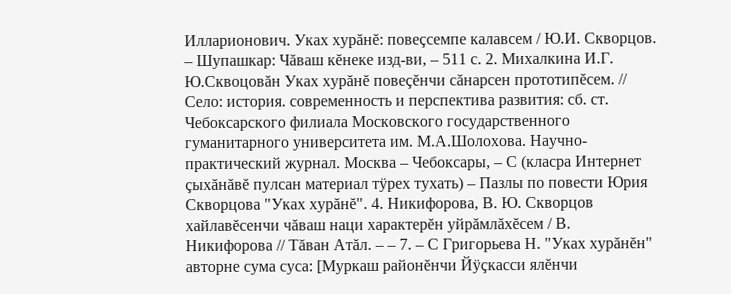Илларионович. Уках хурăнĕ: повеçсемпе калавсем / Ю.И. Скворцов. – Шупашкар: Чăваш кĕнеке изд-ви, – 511 с. 2. Михалкина И.Г. Ю.Сквоцовăн Уках хурăнĕ повеçĕнчи сăнарсен прототипĕсем. // Село: история. современность и перспектива развития: сб. ст. Чебоксарского филиала Московского государственного гуманитарного университета им. М.А.Шолохова. Научно-практический журнал. Москва – Чебоксары, – С (класра Интернет çыхăнăвĕ пулсан материал тÿрех тухать) – Пазлы по повести Юрия Скворцова "Уках хурăнĕ". 4. Никифорова, В. Ю. Скворцов хайлавĕсенчи чăваш наци характерĕн уйрăмлăхĕсем / В. Никифорова // Тăван Атăл. – – 7. – С Григорьева Н. "Уках хурăнĕн" авторне сума суса: [Муркаш районĕнчи Йÿçкасси ялĕнчи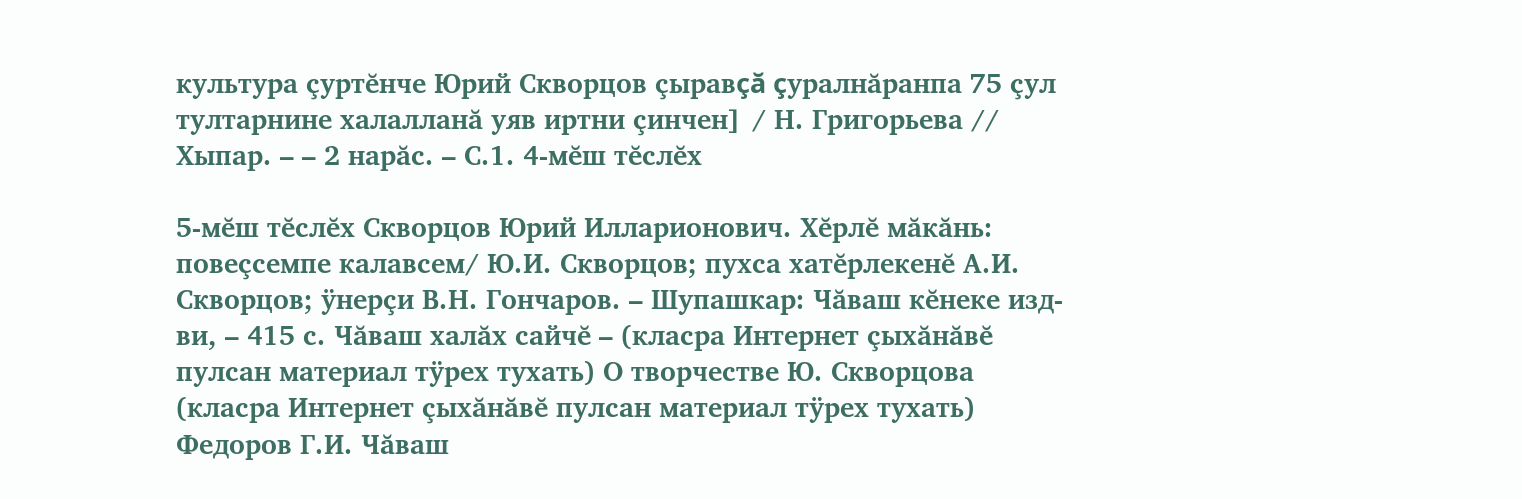культура çуртĕнче Юрий Скворцов çыравçă çуралнăранпа 75 çул тултарнине халалланă уяв иртни çинчен] / Н. Григорьева // Хыпар. – – 2 нарăс. – С.1. 4-мĕш тĕслĕх

5-мĕш тĕслĕх Скворцов Юрий Илларионович. Хĕрлĕ мăкăнь: повеçсемпе калавсем/ Ю.И. Скворцов; пухса хатĕрлекенĕ А.И. Скворцов; ÿнерçи В.Н. Гончаров. – Шупашкар: Чăваш кĕнеке изд-ви, – 415 с. Чăваш халăх сайчĕ – (класра Интернет çыхăнăвĕ пулсан материал тÿрех тухать) О творчестве Ю. Скворцова (класра Интернет çыхăнăвĕ пулсан материал тÿрех тухать) Федоров Г.И. Чăваш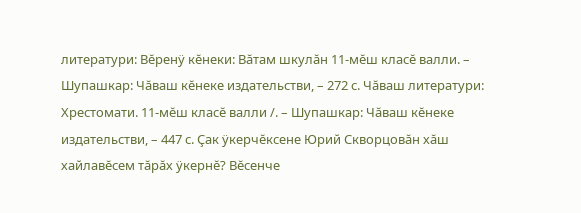литератури: Вĕренÿ кĕнеки: Вăтам шкулăн 11-мĕш класĕ валли. – Шупашкар: Чăваш кĕнеке издательстви, – 272 с. Чăваш литератури: Хрестомати. 11-мĕш класĕ валли /. – Шупашкар: Чăваш кĕнеке издательстви, – 447 с. Çак ÿкерчĕксене Юрий Скворцовăн хăш хайлавĕсем тăрăх ÿкернĕ? Вĕсенче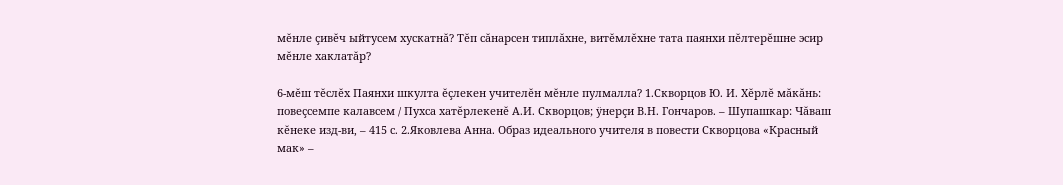мĕнле çивĕч ыйтусем хускатнă? Тĕп сăнарсен типлăхне, витĕмлĕхне тата паянхи пĕлтерĕшне эсир мĕнле хаклатăр?

6-мĕш тĕслĕх Паянхи шкулта ĕçлекен учителĕн мĕнле пулмалла? 1.Скворцов Ю. И. Хĕрлĕ мăкăнь: повеçсемпе калавсем / Пухса хатĕрлекенĕ А.И. Скворцов; ÿнерçи В.Н. Гончаров. – Шупашкар: Чăваш кĕнеке изд-ви, – 415 с. 2.Яковлева Анна. Образ идеального учителя в повести Скворцова «Красный мак» –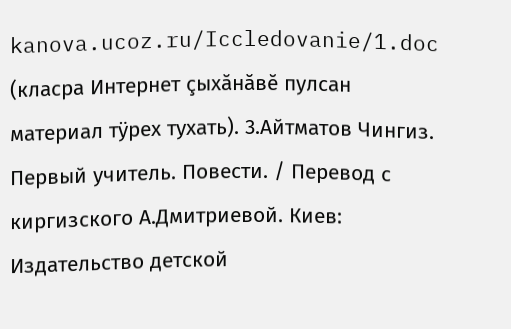kanova.ucoz.ru/Iccledovanie/1.doc (класра Интернет çыхăнăвĕ пулсан материал тÿрех тухать). 3.Айтматов Чингиз. Первый учитель. Повести. / Перевод с киргизского А.Дмитриевой. Киев: Издательство детской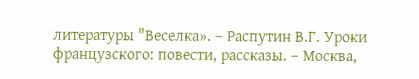литературы "Веселка». – Распутин В.Г. Уроки французского: повести, рассказы. – Москва,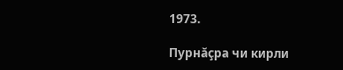1973.

Пурнăçра чи кирли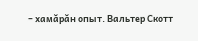– хамăрăн опыт. Вальтер Скотт